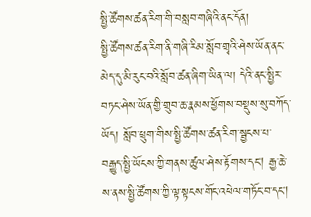སྤྱི་ཚོགས་ཚན་རིག་གི་བསླབ་གཞིའི་ནང་དོན།
སྤྱི་ཚོགས་ཚན་རིག་ནི་གཞི་རིམ་སློབ་གྲྭའི་ཤེས་ཡོན་ནང་མེད་དུ་མི་རུང་བའི་སློབ་ཚན་ཞིག་ཡིན་ལ། དེའི་ནང་སྤྱིར་བཏང་ཤེས་ཡོན་གྱི་གྲུབ་ཆ་རྣམས་ཕྱོགས་བསྡུས་སུ་བཀོད་ཡོད། སློབ་ཕྲུག་གིས་སྤྱི་ཚོགས་ཚན་རིག་སྦྱངས་པ་བརྒྱུད་སྤྱི་ཡོངས་ཀྱི་གནས་ཚུལ་ཤེས་རྟོགས་དང། རྒྱ་ཆེ་ས་ནས་སྤྱི་ཚོགས་ཀྱི་ལྟ་སྟངས་གོང་འཕེལ་གཏོང་བ་དང།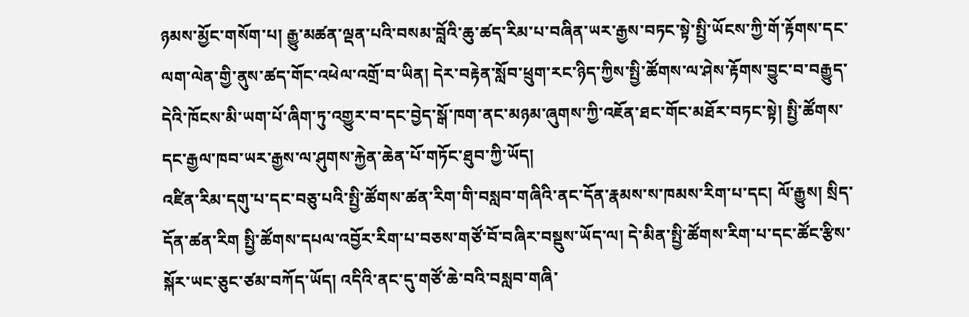ཉམས་མྱོང་གསོག་པ། རྒྱུ་མཚན་ལྡན་པའི་བསམ་བློའི་ཆུ་ཚད་རིམ་པ་བཞིན་ཡར་རྒྱས་བཏང་སྟེ་སྤྱི་ཡོངས་ཀྱི་གོ་རྟོགས་དང་ལག་ལེན་གྱི་ནུས་ཚད་གོང་འཕེལ་འགྲོ་བ་ཡིན། དེར་བརྟེན་སློབ་ཕྲུག་རང་ཉིད་ཀྱིས་སྤྱི་ཚོགས་ལ་ཤེས་རྟོགས་བྱུང་བ་བརྒྱུད་དེའི་ཁོངས་མི་ཡག་པོ་ཞིག་ཏུ་འགྱུར་བ་དང་བྱེད་སྒོ་ཁག་ནང་མཉམ་ཞུགས་ཀྱི་འཇོན་ཐང་གོང་མཐོར་བཏང་སྟེ། སྤྱི་ཚོགས་དང་རྒྱལ་ཁབ་ཡར་རྒྱས་ལ་ཤུགས་རྐྱེན་ཆེན་པོ་གཏོང་ཐུབ་ཀྱི་ཡོད།
འཛིན་རིམ་དགུ་པ་དང་བཅུ་པའི་སྤྱི་ཚོགས་ཚན་རིག་གི་བསླབ་གཞིའི་ནང་དོན་རྣམས་ས་ཁམས་རིག་པ་དང། ལོ་རྒྱུས། སྲིད་དོན་ཚན་རིག སྤྱི་ཚོགས་དཔལ་འབྱོར་རིག་པ་བཅས་གཙོ་བོ་བཞིར་བསྡུས་ཡོད་ལ། དེ་མིན་སྤྱི་ཚོགས་རིག་པ་དང་ཚོང་རྩིས་སྐོར་ཡང་ཅུང་ཙམ་བཀོད་ཡོད། འདིའི་ནང་དུ་གཙོ་ཆེ་བའི་བསླབ་གཞི་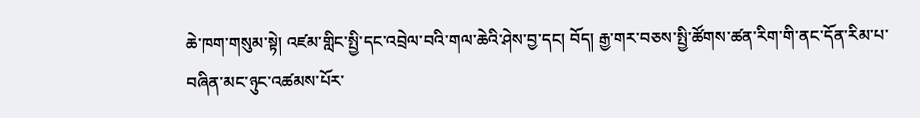ཆེ་ཁག་གསུམ་སྟེ། འཛམ་གླིང་སྤྱི་དང་འབྲེལ་བའི་གལ་ཆེའི་ཤེས་བྱ་དང། བོད། རྒྱ་གར་བཅས་སྤྱི་ཚོགས་ཚན་རིག་གི་ནང་དོན་རིམ་པ་བཞིན་མང་ཉུང་འཚམས་པོར་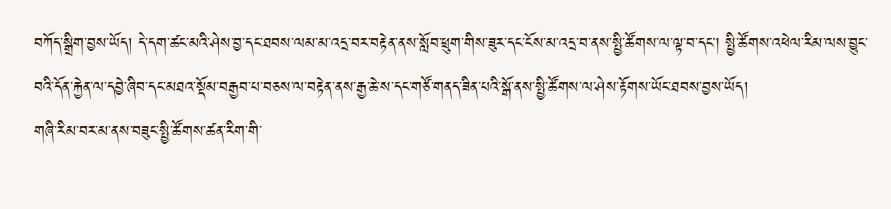བཀོད་སྒྲིག་བྱས་ཡོད། དེ་དག་ཚང་མའི་ཤེས་བྱ་དང་ཐབས་ལམ་མ་འདྲ་བར་བརྟེན་ནས་སློབ་ཕྲུག་གིས་ཟུར་དང་ངོས་མ་འདྲ་བ་ནས་སྤྱི་ཚོགས་ལ་ལྟ་བ་དང། སྤྱི་ཚོགས་འཕེལ་རིམ་ལས་བྱུང་བའི་དོན་རྐྱེན་ལ་དབྱེ་ཞིབ་དང་མཐའ་སྡོམ་བརྒྱབ་པ་བཅས་ལ་བརྟེན་ནས་རྒྱ་ཆེ་ས་དང་གཙོ་གནད་ཟིན་པའི་སྒོ་ནས་སྤྱི་ཚོགས་ལ་ཤེས་རྟོགས་ཡོང་ཐབས་བྱས་ཡོད།
གཞི་རིམ་བར་མ་ནས་བཟུང་སྤྱི་ཚོགས་ཚན་རིག་གི་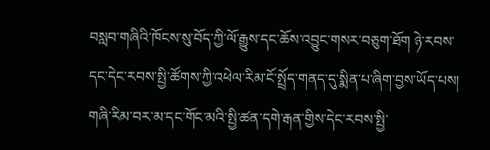བསླབ་གཞིའི་ཁོངས་སུ་བོད་ཀྱི་ལོ་རྒྱུས་དང་ཆོས་འབྱུང་གསར་བཅུག་ཐོག ཉེ་རབས་དང་དེང་རབས་སྤྱི་ཚོགས་ཀྱི་འཕེལ་རིམ་ངོ་སྤྲོད་གནད་དུ་སྨིན་པ་ཞིག་བྱས་ཡོད་པས། གཞི་རིམ་བར་མ་དང་གོང་མའི་སྤྱི་ཚན་དགེ་རྒན་གྱིས་དེང་རབས་སྤྱི་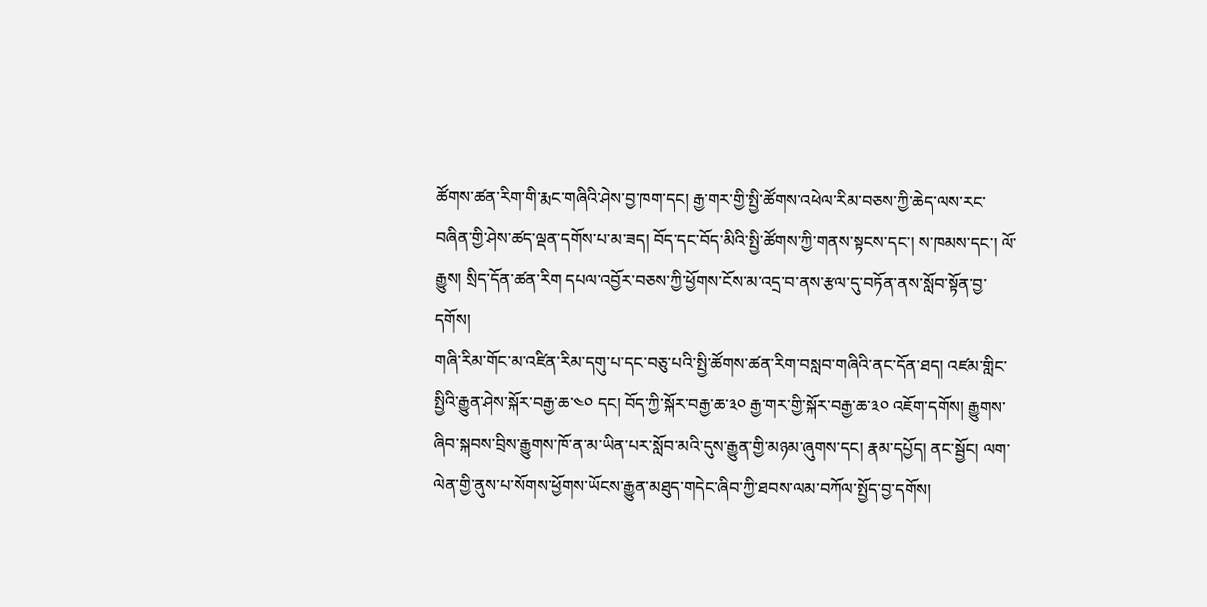ཚོགས་ཚན་རིག་གི་རྨང་གཞིའི་ཤེས་བྱ་ཁག་དང། རྒྱ་གར་གྱི་སྤྱི་ཚོགས་འཕེལ་རིམ་བཅས་ཀྱི་ཆེད་ལས་རང་བཞིན་གྱི་ཤེས་ཚད་ལྡན་དགོས་པ་མ་ཟད། བོད་དང་བོད་མིའི་སྤྱི་ཚོགས་ཀྱི་གནས་སྟངས་དང་། ས་ཁམས་དང་། ལོ་རྒྱུས། སྲིད་དོན་ཚན་རིག དཔལ་འབྱོར་བཅས་ཀྱི་ཕྱོགས་ངོས་མ་འདྲ་བ་ནས་རྩལ་དུ་བཏོན་ནས་སློབ་སྟོན་བྱ་དགོས།
གཞི་རིམ་གོང་མ་འཛིན་རིམ་དགུ་པ་དང་བཅུ་པའི་སྤྱི་ཚོགས་ཚན་རིག་བསླབ་གཞིའི་ནང་དོན་ཐད། འཛམ་གླིང་སྤྱིའི་རྒྱུན་ཤེས་སྐོར་བརྒྱ་ཆ་༤༠ དང། བོད་ཀྱི་སྐོར་བརྒྱ་ཆ་༣༠ རྒྱ་གར་གྱི་སྐོར་བརྒྱ་ཆ་༣༠ འཇོག་དགོས། རྒྱུགས་ཞིབ་སྐབས་བྲིས་རྒྱུགས་ཁོ་ན་མ་ཡིན་པར་སློབ་མའི་དུས་རྒྱུན་གྱི་མཉམ་ཞུགས་དང། རྣམ་དཔྱོད། ནང་སྦྱོང། ལག་ལེན་གྱི་ནུས་པ་སོགས་ཕྱོགས་ཡོངས་རྒྱུན་མཐུད་གདེང་ཞིབ་ཀྱི་ཐབས་ལམ་བཀོལ་སྤྱོད་བྱ་དགོས།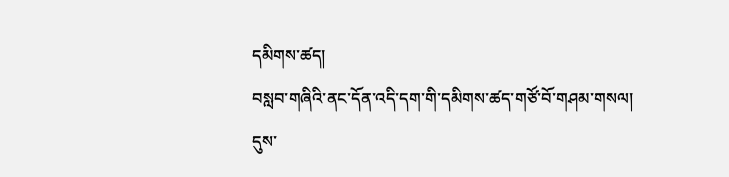དམིགས་ཚད།
བསླབ་གཞིའི་ནང་དོན་འདི་དག་གི་དམིགས་ཚད་གཙོ་བོ་གཤམ་གསལ།
དུས་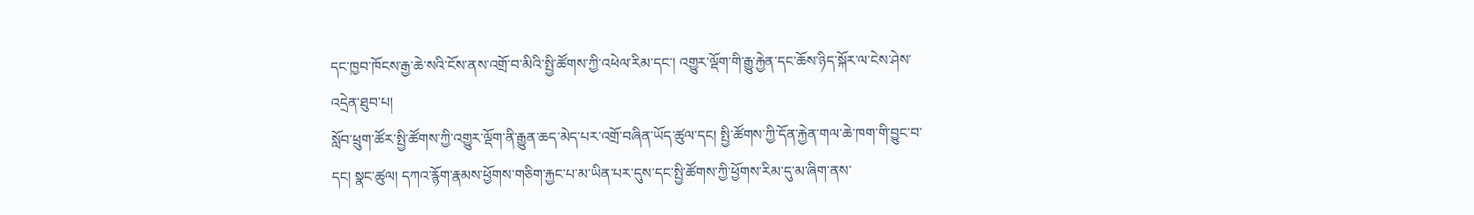དང་ཁྱབ་ཁོངས་རྒྱ་ཆེ་སའི་ངོས་ནས་འགྲོ་བ་མིའི་སྤྱི་ཚོགས་ཀྱི་འཕེལ་རིམ་དང་། འགྱུར་ལྡོག་གི་རྒྱུ་རྐྱེན་དང་ཆོས་ཉིད་སྐོར་ལ་ངེས་ཤེས་འདྲེན་ཐུབ་པ།
སློབ་ཕྲུག་ཚོར་སྤྱི་ཚོགས་ཀྱི་འགྱུར་ལྡོག་ནི་རྒྱུན་ཆད་མེད་པར་འགྲོ་བཞིན་ཡོད་ཚུལ་དང། སྤྱི་ཚོགས་ཀྱི་དོན་རྐྱེན་གལ་ཆེ་ཁག་གི་བྱུང་བ་དང། སྣང་ཚུལ། དཀའ་རྙོག་རྣམས་ཕྱོགས་གཅིག་རྐྱང་པ་མ་ཡིན་པར་དུས་དང་སྤྱི་ཚོགས་ཀྱི་ཕྱོགས་རིམ་དུ་མ་ཞིག་ནས་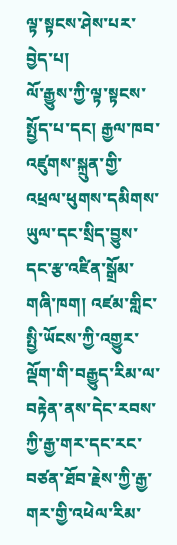ལྟ་སྟངས་ཤེས་པར་བྱེད་པ།
ལོ་རྒྱུས་ཀྱི་ལྟ་སྟངས་སྤྱོད་པ་དང། རྒྱལ་ཁབ་འཛུགས་སྐྲུན་གྱི་འཕྲལ་ཕུགས་དམིགས་ཡུལ་དང་སྲིད་བྱུས་དང་རྩ་འཛིན་སྒྲོམ་གཞི་ཁག། འཛམ་གླིང་སྤྱི་ཡོངས་ཀྱི་འགྱུར་ལྡོག་གི་བརྒྱུད་རིམ་ལ་བརྟེན་ནས་དེང་རབས་ཀྱི་རྒྱ་གར་དང་རང་བཙན་ཐོབ་རྗེས་ཀྱི་རྒྱ་གར་གྱི་འཕེལ་རིམ་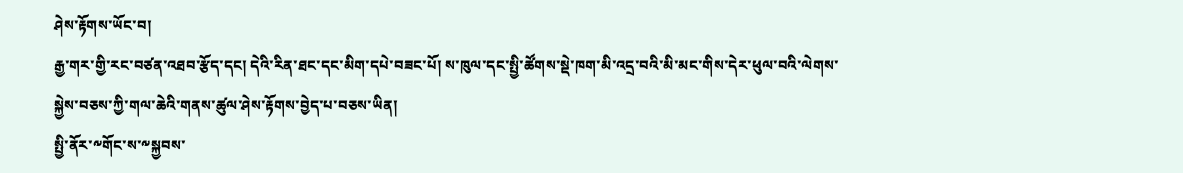ཤེས་རྟོགས་ཡོང་བ།
རྒྱ་གར་གྱི་རང་བཙན་འཐབ་རྩོད་དང། དེའི་རིན་ཐང་དང་མིག་དཔེ་བཟང་པོ། ས་ཁུལ་དང་སྤྱི་ཚོགས་སྡེ་ཁག་མི་འདྲ་བའི་མི་མང་གིས་དེར་ཕུལ་བའི་ལེགས་སྐྱེས་བཅས་ཀྱི་གལ་ཆེའི་གནས་ཚུལ་ཤེས་རྟོགས་བྱེད་པ་བཅས་ཡིན།
སྤྱི་ནོར་༸གོང་ས་༸སྐྱབས་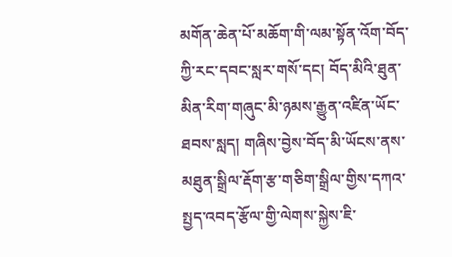མགོན་ཆེན་པོ་མཆོག་གི་ལམ་སྟོན་འོག་བོད་ཀྱི་རང་དབང་སླར་གསོ་དང། བོད་མིའི་ཐུན་མིན་རིག་གཞུང་མི་ཉམས་རྒྱུན་འཛིན་ཡོང་ཐབས་སླད། གཞིས་བྱེས་བོད་མི་ཡོངས་ནས་མཐུན་སྒྲིལ་རྡོག་རྩ་གཅིག་སྒྲིལ་གྱིས་དཀའ་སྤྱད་འབད་རྩོལ་གྱི་ལེགས་སྐྱེས་ཇི་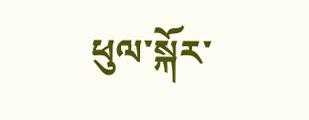ཕུལ་སྐོར་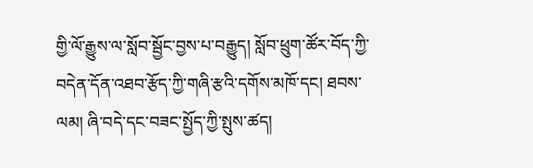གྱི་ལོ་རྒྱུས་ལ་སློབ་སྦྱོང་བྱས་པ་བརྒྱུད། སློབ་ཕྲུག་ཚོར་བོད་ཀྱི་བདེན་དོན་འཐབ་རྩོད་ཀྱི་གཞི་རྩའི་དགོས་མཁོ་དང། ཐབས་ལམ། ཞི་བདེ་དང་བཟང་སྤྱོད་ཀྱི་སྤུས་ཚད།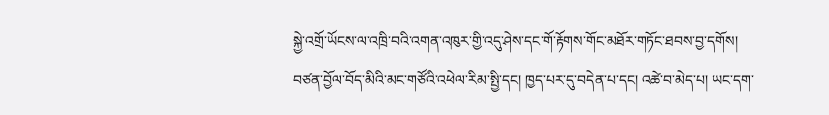སྐྱེ་འགྲོ་ཡོངས་ལ་འཁྲི་བའི་འགན་འཁུར་གྱི་འདུ་ཤེས་དང་གོ་རྟོགས་གོང་མཐོར་གཏོང་ཐབས་བྱ་དགོས།
བཙན་བྱོལ་བོད་མིའི་མང་གཙོའི་འཕེལ་རིམ་སྤྱི་དང། ཁྱད་པར་དུ་བདེན་པ་དང། འཚེ་བ་མེད་པ། ཡང་དག་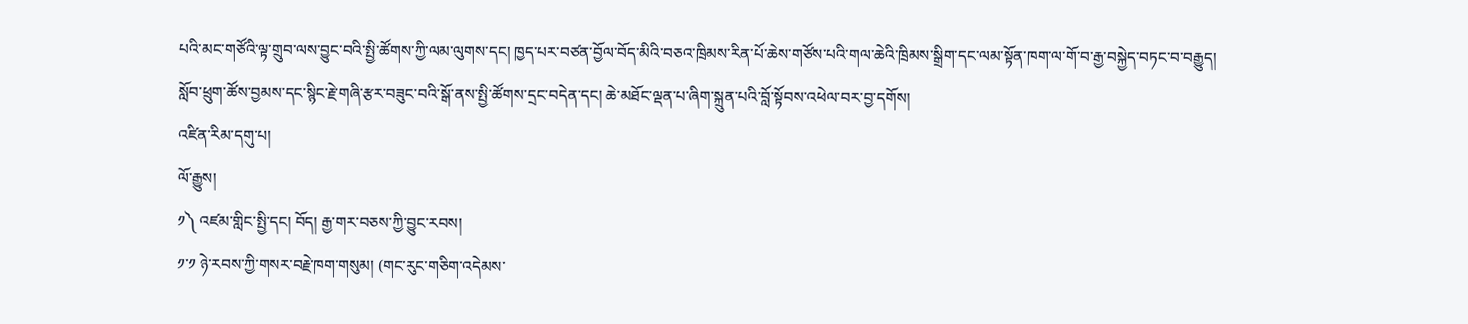པའི་མང་གཙོའི་ལྟ་གྲུབ་ལས་བྱུང་བའི་སྤྱི་ཚོགས་ཀྱི་ལམ་ལུགས་དང། ཁྱད་པར་བཙན་བྱོལ་བོད་མིའི་བཅའ་ཁྲིམས་རིན་པོ་ཆེས་གཙོས་པའི་གལ་ཆེའི་ཁྲིམས་སྒྲིག་དང་ལམ་སྟོན་ཁག་ལ་གོ་བ་རྒྱ་བསྐྱེད་བཏང་བ་བརྒྱུད། སློབ་ཕྲུག་ཚོས་བྱམས་དང་སྙིང་རྗེ་གཞི་རྩར་བཟུང་བའི་སྒོ་ནས་སྤྱི་ཚོགས་དྲང་བདེན་དང། ཆེ་མཐོང་ལྡན་པ་ཞིག་སྐྲུན་པའི་བློ་སྟོབས་འཕེལ་བར་བྱ་དགོས།
འཛིན་རིམ་དགུ་པ།
ལོ་རྒྱུས།
༡༽ འཛམ་གླིང་སྤྱི་དང། བོད། རྒྱ་གར་བཅས་ཀྱི་བྱུང་རབས།
༡་༡ ཉེ་རབས་ཀྱི་གསར་བརྗེ་ཁག་གསུམ། (གང་རུང་གཅིག་འདེམས་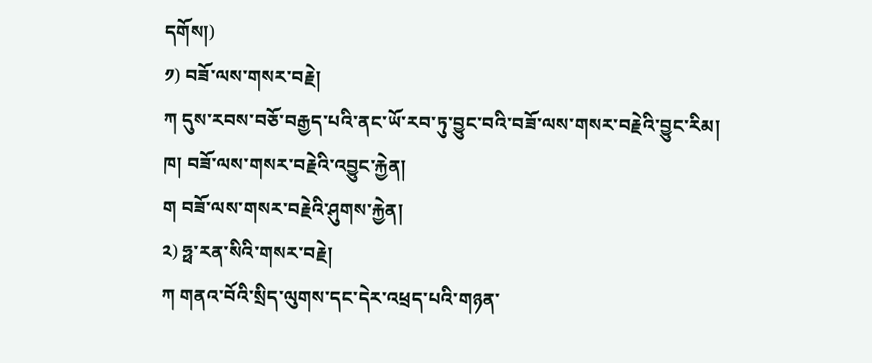དགོས།)
༡) བཟོ་ལས་གསར་བརྗེ།
ཀ དུས་རབས་བཅོ་བརྒྱད་པའི་ནང་ཡོ་རབ་ཏུ་བྱུང་བའི་བཟོ་ལས་གསར་བརྗེའི་བྱུང་རིམ།
ཁ། བཟོ་ལས་གསར་བརྗེའི་འབྱུང་རྐྱེན།
ག བཟོ་ལས་གསར་བརྗེའི་ཤུགས་རྐྱེན།
༢) ཧྥ་རན་སིའི་གསར་བརྗེ།
ཀ གནའ་བོའི་སྲིད་ལུགས་དང་དེར་འཕྲད་པའི་གཉན་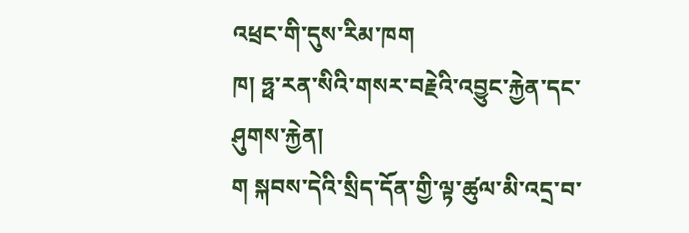འཕྲང་གི་དུས་རིམ་ཁག
ཁ། ཧྥ་རན་སིའི་གསར་བརྗེའི་འབྱུང་རྐྱེན་དང་ཤུགས་རྐྱེན།
ག སྐབས་དེའི་སྲིད་དོན་གྱི་ལྟ་ཚུལ་མི་འདྲ་བ་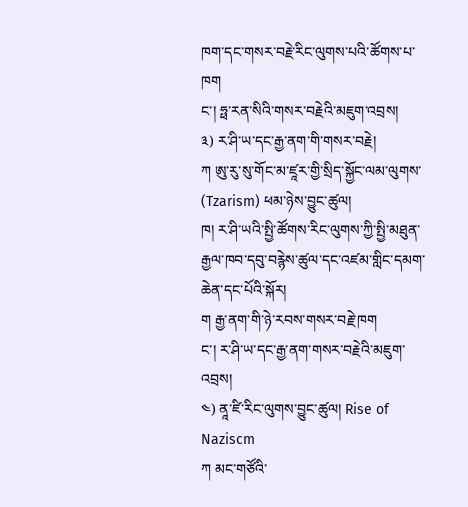ཁག་དང་གསར་བརྗེ་རིང་ལུགས་པའི་ཚོགས་པ་ཁག
ང་། ཧྥ་རན་སིའི་གསར་བརྗེའི་མཇུག་འབྲས།
༣) ར་ཤི་ཡ་དང་རྒྱ་ནག་གི་གསར་བརྗེ།
ཀ ཨུ་རུ་སུ་གོང་མ་ཛཱར་གྱི་སྲིད་སྐྱོང་ལམ་ལུགས་ (Tzarism) ཕམ་ཉེས་བྱུང་ཚུལ།
ཁ། ར་ཤི་ཡའི་སྤྱི་ཚོགས་རིང་ལུགས་ཀྱི་སྤྱི་མཐུན་རྒྱལ་ཁབ་དབུ་བརྙེས་ཚུལ་དང་འཛམ་གླིང་དམག་ཆེན་དང་པོའི་སྐོར།
ག རྒྱ་ནག་གི་ཉེ་རབས་གསར་བརྗེ་ཁག
ང་། ར་ཤི་ཡ་དང་རྒྱ་ནག་གསར་བརྗེའི་མཇུག་འབྲས།
༤) ནཱ་ཛི་རིང་ལུགས་བྱུང་ཚུལ། Rise of Naziscm
ཀ མང་གཙོའི་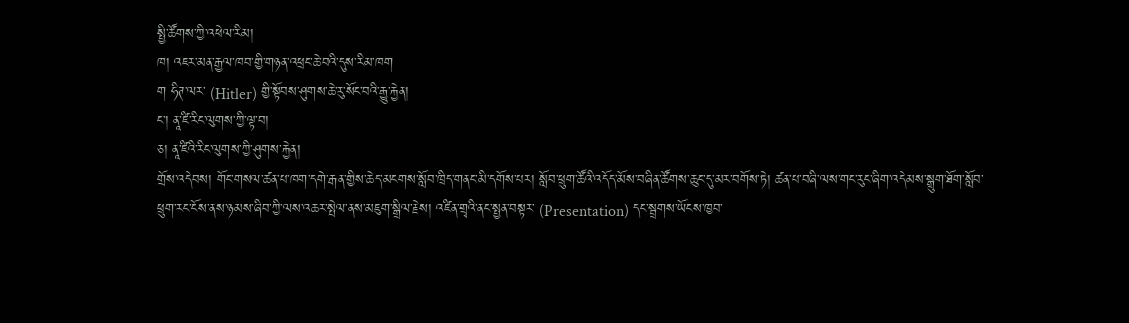སྤྱི་ཚོགས་ཀྱི་འཕེལ་རིམ།
ཁ། འཇར་མན་རྒྱལ་ཁབ་གྱི་གཉན་འཕྲང་ཆེ་བའི་དུས་རིམ་ཁག
ག ཧིཊ་ལར་ (Hitler) གྱི་སྟོབས་ཤུགས་ཆེ་རུ་སོང་བའི་རྒྱུ་རྐྱེན།
ང་། ནཱ་ཛི་རིང་ལུགས་ཀྱི་ལྟ་བ།
ཅ། ནཱ་ཛིའི་རིང་ལུགས་ཀྱི་ཤུགས་རྐྱེན།
གྲོས་འདེབས། གོང་གསལ་ཚན་པ་ཁག་དགེ་རྒན་གྱིས་ཆེད་མངགས་སློབ་ཁྲིད་གནང་མི་དགོས་པར། སློབ་ཕྲུག་ཚོའི་འདོད་མོས་བཞིན་ཚོགས་ཆུང་དུ་མར་བགོས་ཏེ། ཚན་པ་བཞི་ལས་གང་རུང་ཞིག་འདེམས་སྒྲུག་ཐོག་སློབ་ཕྲུག་རང་ངོས་ནས་ཉམས་ཞིབ་ཀྱི་ལས་འཆར་སྤེལ་ནས་མཇུག་སྒྲིལ་རྗེས། འཛིན་གྲྭའི་ནང་སྤྱན་བསྟར་ (Presentation) དང་སྦྲགས་ཡོངས་ཁྱབ་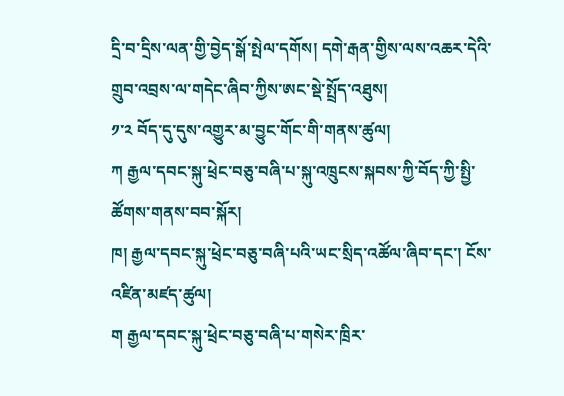དྲི་བ་དྲིས་ལན་གྱི་བྱེད་སྒོ་སྤེལ་དགོས། དགེ་རྒན་གྱིས་ལས་འཆར་དེའི་གྲུབ་འབྲས་ལ་གདེང་ཞིབ་ཀྱིས་ཨང་སྡེ་སྤྲོད་འཐུས།
༡་༢ བོད་དུ་དུས་འགྱུར་མ་བྱུང་གོང་གི་གནས་ཚུལ།
ཀ རྒྱལ་དབང་སྐུ་ཕྲེང་བཅུ་བཞི་པ་སྐུ་འཁྲུངས་སྐབས་ཀྱི་བོད་ཀྱི་སྤྱི་ཚོགས་གནས་བབ་སྐོར།
ཁ། རྒྱལ་དབང་སྐུ་ཕྲེང་བཅུ་བཞི་པའི་ཡང་སྲིད་འཚོལ་ཞིབ་དང་། ངོས་འཛིན་མཛད་ཚུལ།
ག རྒྱལ་དབང་སྐུ་ཕྲེང་བཅུ་བཞི་པ་གསེར་ཁྲིར་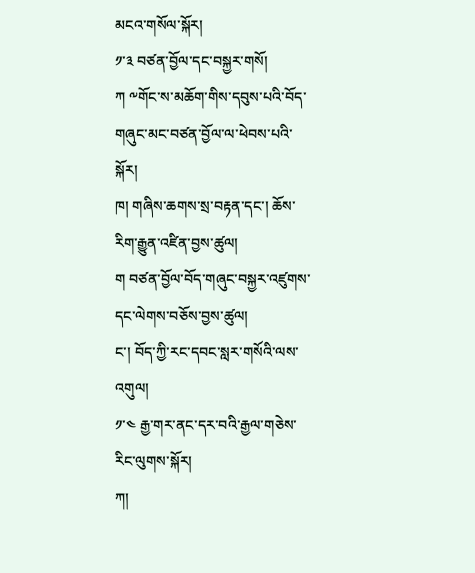མངའ་གསོལ་སྐོར།
༡་༣ བཙན་བྱོལ་དང་བསྐྱར་གསོ།
ཀ ༸གོང་ས་མཆོག་གིས་དབུས་པའི་བོད་གཞུང་མང་བཙན་བྱོལ་ལ་ཕེབས་པའི་སྐོར།
ཁ། གཞིས་ཆགས་སྲ་བརྟན་དང་། ཆོས་རིག་རྒྱུན་འཛིན་བྱས་ཚུལ།
ག བཙན་བྱོལ་བོད་གཞུང་བསྐྱར་འཛུགས་དང་ལེགས་བཅོས་བྱས་ཚུལ།
ང་། བོད་ཀྱི་རང་དབང་སླར་གསོའི་ལས་འགུལ།
༡་༤ རྒྱ་གར་ནང་དར་བའི་རྒྱལ་གཅེས་རིང་ལུགས་སྐོར།
ཀ།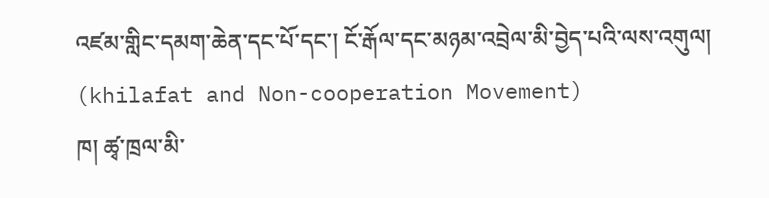འཛམ་གླིང་དམག་ཆེན་དང་པོ་དང་། ངོ་རྒོལ་དང་མཉམ་འབྲེལ་མི་བྱེད་པའི་ལས་འགུལ། (khilafat and Non-cooperation Movement)
ཁ། ཚྭ་ཁྲལ་མི་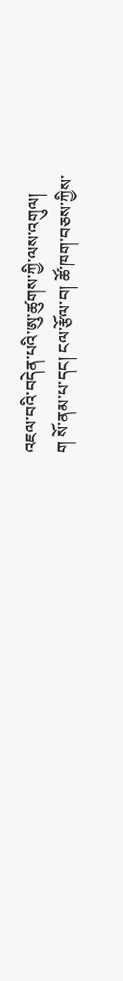འཇལ་བའི་བདེན་པའི་ཨུ་ཚུགས་ཀྱི་ལས་འགུལ།
ག སོ་ནམ་པ་དང། ངལ་རྩོལ་བ། ཚོ་ཁག་བཅས་ཀྱིས་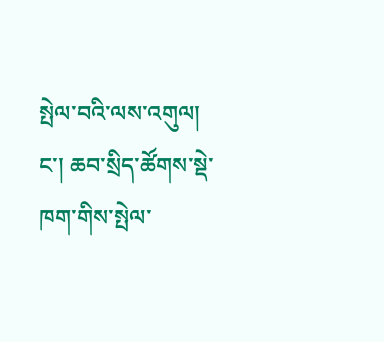སྤེལ་བའི་ལས་འགུལ།
ང་། ཆབ་སྲིད་ཚོགས་སྡེ་ཁག་གིས་སྤེལ་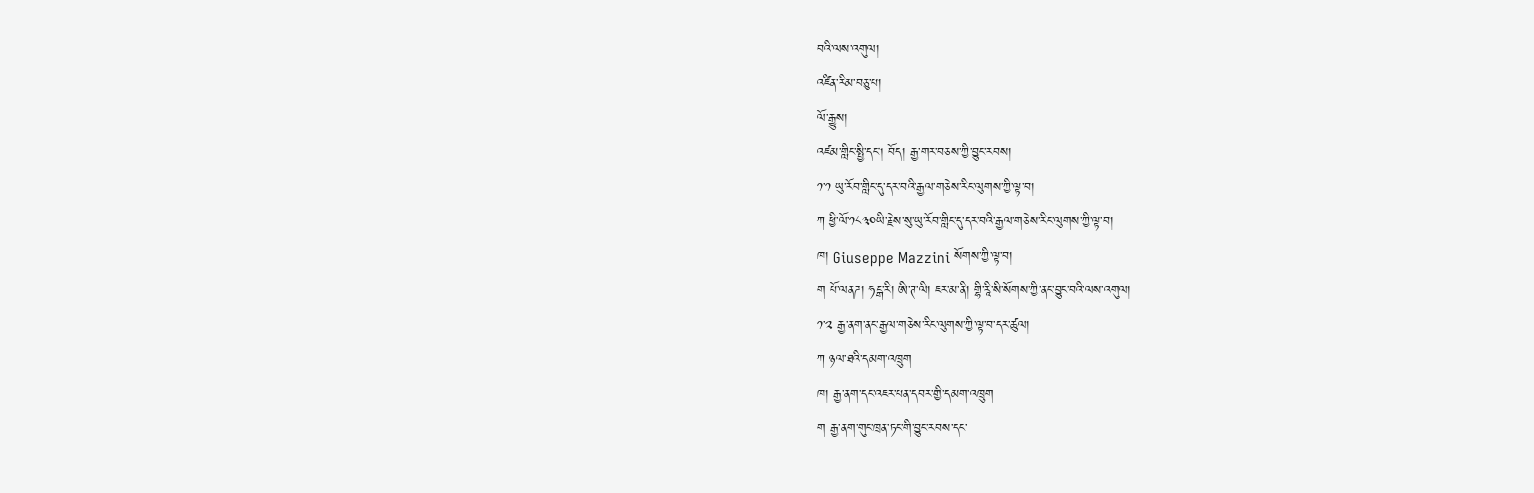བའི་ལས་འགུལ།
འཛིན་རིམ་བཅུ་པ།
ལོ་རྒྱུས།
འཛམ་གླིང་སྤྱི་དང། བོད། རྒྱ་གར་བཅས་ཀྱི་བྱུང་རབས།
༡་༡ ཡུ་རོབ་གླིང་དུ་དར་བའི་རྒྱལ་གཅེས་རིང་ལུགས་ཀྱི་ལྟ་བ།
ཀ ཕྱི་ལོ་༡༨༣༠ཡི་རྗེས་སུ་ཡུ་རོབ་གླིང་དུ་དར་བའི་རྒྱལ་གཅེས་རིང་ལུགས་ཀྱི་ལྟ་བ།
ཁ། Giuseppe Mazzini སོགས་ཀྱི་ལྟ་བ།
ག པོ་ལནཌ། ཧངྒ་རི། ཨི་ཊ་ལི། ཇར་མ་ནི། གྷི་རཱི་སི་སོགས་ཀྱི་ནང་བྱུང་བའི་ལས་འགུལ།
༡་༢ རྒྱ་ནག་ནང་རྒྱལ་གཅེས་རིང་ལུགས་ཀྱི་ལྟ་བ་དར་ཚུལ།
ཀ ཉལ་ཐའི་དམག་འཁྲུག
ཁ། རྒྱ་ནག་དང་འཇར་པན་དབར་གྱི་དམག་འཁྲུག
ག རྒྱ་ནག་གུང་ཁྲན་ཏང་གི་བྱུང་རབས་དང་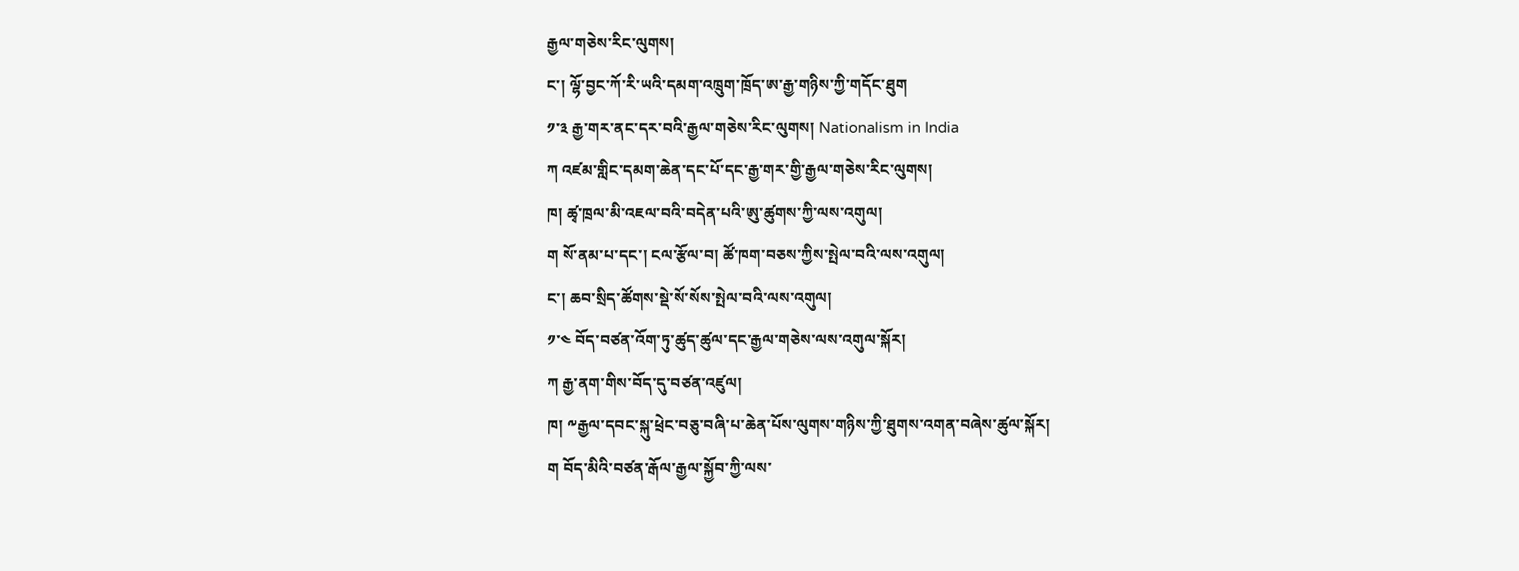རྒྱལ་གཅེས་རིང་ལུགས།
ང་། ལྷོ་བྱང་ཀོ་རི་ཡའི་དམག་འཁྲུག་ཁྲོད་ཨ་རྒྱ་གཉིས་ཀྱི་གདོང་ཐུག
༡་༣ རྒྱ་གར་ནང་དར་བའི་རྒྱལ་གཅེས་རིང་ལུགས། Nationalism in India
ཀ འཛམ་གླིང་དམག་ཆེན་དང་པོ་དང་རྒྱ་གར་གྱི་རྒྱལ་གཅེས་རིང་ལུགས།
ཁ། ཚྭ་ཁྲལ་མི་འཇལ་བའི་བདེན་པའི་ཨུ་ཚུགས་ཀྱི་ལས་འགུལ།
ག སོ་ནམ་པ་དང་། ངལ་རྩོལ་བ། ཚོ་ཁག་བཅས་ཀྱིས་སྤེལ་བའི་ལས་འགུལ།
ང་། ཆབ་སྲིད་ཚོགས་སྡེ་སོ་སོས་སྤེལ་བའི་ལས་འགུལ།
༡་༤ བོད་བཙན་འོག་ཏུ་ཚུད་ཚུལ་དང་རྒྱལ་གཅེས་ལས་འགུལ་སྐོར།
ཀ རྒྱ་ནག་གིས་བོད་དུ་བཙན་འཛུལ།
ཁ། ༸རྒྱལ་དབང་སྐུ་ཕྲེང་བཅུ་བཞི་པ་ཆེན་པོས་ལུགས་གཉིས་ཀྱི་ཐུགས་འགན་བཞེས་ཚུལ་སྐོར།
ག བོད་མིའི་བཙན་རྒོལ་རྒྱལ་སྐྱོབ་ཀྱི་ལས་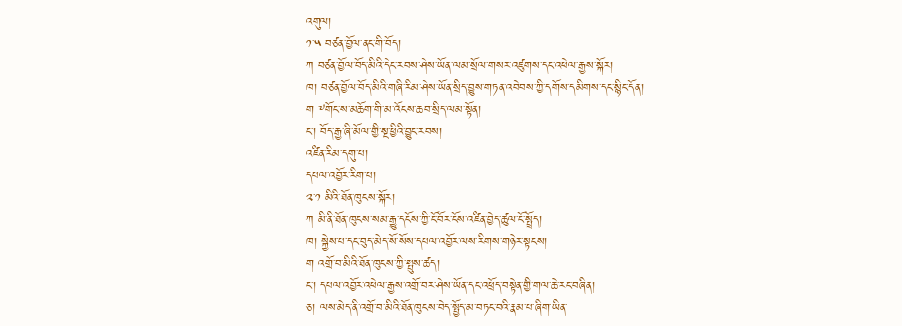འགུལ།
༡་༥ བཙན་བྱོལ་ནང་གི་བོད།
ཀ བཙན་བྱོལ་བོད་མིའི་དེང་རབས་ཤེས་ཡོན་ལམ་སྲོལ་གསར་འཛུགས་དང་འཕེལ་རྒྱས་སྐོར།
ཁ། བཙན་བྱོལ་བོད་མིའི་གཞི་རིམ་ཤེས་ཡོན་སྲིད་བྱུས་གཏན་འབེབས་ཀྱི་དགོས་དམིགས་དང་སྙིང་དོན།
ག ༸གོང་ས་མཆོག་གི་མ་འོངས་ཆབ་སྲིད་ལམ་སྟོན།
ང་། བོད་རྒྱ་ཞི་མོལ་གྱི་སྔ་ཕྱིའི་བྱུང་རབས།
འཛིན་རིམ་དགུ་པ།
དཔལ་འབྱོར་རིག་པ།
༢་༡ མིའི་ཐོན་ཁུངས་སྐོར།
ཀ མི་ནི་ཐོན་ཁུངས་སམ་རྒྱུ་དངོས་ཀྱི་ངོ་བོར་ངོས་འཛིན་བྱེད་ཚུལ་ངོ་སྤྲོད།
ཁ། སྐྱེས་པ་དང་བུད་མེད་སོ་སོས་དཔལ་འབྱོར་ལས་རིགས་གཉེར་སྟངས།
ག འགྲོ་བ་མིའི་ཐོན་ཁུངས་ཀྱི་སྤུས་ཚད།
ང་། དཔལ་འབྱོར་འཕེལ་རྒྱས་འགྲོ་བར་ཤེས་ཡོན་དང་འཕྲོད་བསྟེན་གྱི་གལ་ཆེ་རང་བཞིན།
ཅ། ལས་མེད་ནི་འགྲོ་བ་མིའི་ཐོན་ཁུངས་བེད་སྤྱོད་མ་བཏང་བའི་རྣམ་པ་ཞིག་ཡིན་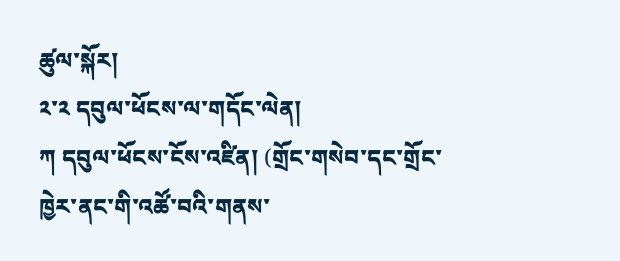ཚུལ་སྐོར།
༢་༢ དབུལ་ཕོངས་ལ་གདོང་ལེན།
ཀ དབུལ་ཕོངས་ངོས་འཛིན། (གྲོང་གསེབ་དང་གྲོང་ཁྱེར་ནང་གི་འཚོ་བའི་གནས་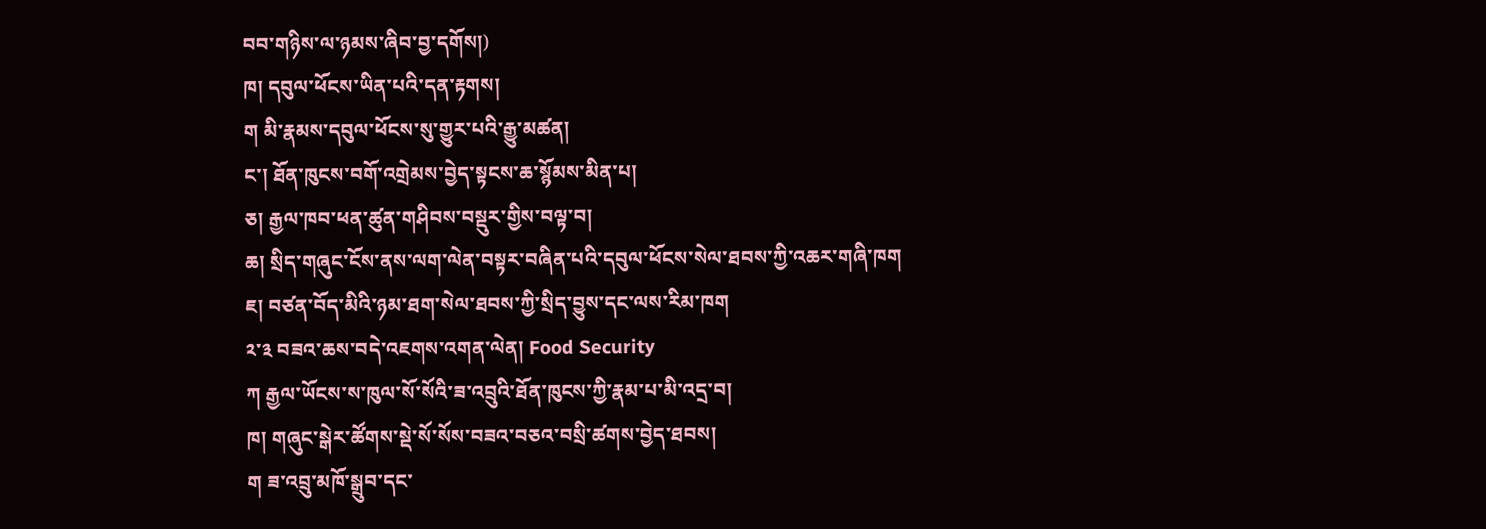བབ་གཉིས་ལ་ཉམས་ཞིབ་བྱ་དགོས།)
ཁ། དབུལ་ཕོངས་ཡིན་པའི་དན་རྟགས།
ག མི་རྣམས་དབུལ་ཕོངས་སུ་གྱུར་པའི་རྒྱུ་མཚན།
ང་། ཐོན་ཁུངས་བགོ་འགྲེམས་བྱེད་སྟངས་ཆ་སྙོམས་མིན་པ།
ཅ། རྒྱལ་ཁབ་ཕན་ཚུན་གཤིབས་བསྡུར་གྱིས་བལྟ་བ།
ཆ། སྲིད་གཞུང་ངོས་ནས་ལག་ལེན་བསྟར་བཞིན་པའི་དབུལ་ཕོངས་སེལ་ཐབས་ཀྱི་འཆར་གཞི་ཁག
ཇ། བཙན་བོད་མིའི་ཉམ་ཐག་སེལ་ཐབས་ཀྱི་སྲིད་བྱུས་དང་ལས་རིམ་ཁག
༢་༣ བཟའ་ཆས་བདེ་འཇགས་འགན་ལེན། Food Security
ཀ རྒྱལ་ཡོངས་ས་ཁུལ་སོ་སོའི་ཟ་འབྲུའི་ཐོན་ཁུངས་ཀྱི་རྣམ་པ་མི་འདྲ་བ།
ཁ། གཞུང་སྒེར་ཚོགས་སྡེ་སོ་སོས་བཟའ་བཅའ་བསྲི་ཚགས་བྱེད་ཐབས།
ག ཟ་འབྲུ་མཁོ་སྒྲུབ་དང་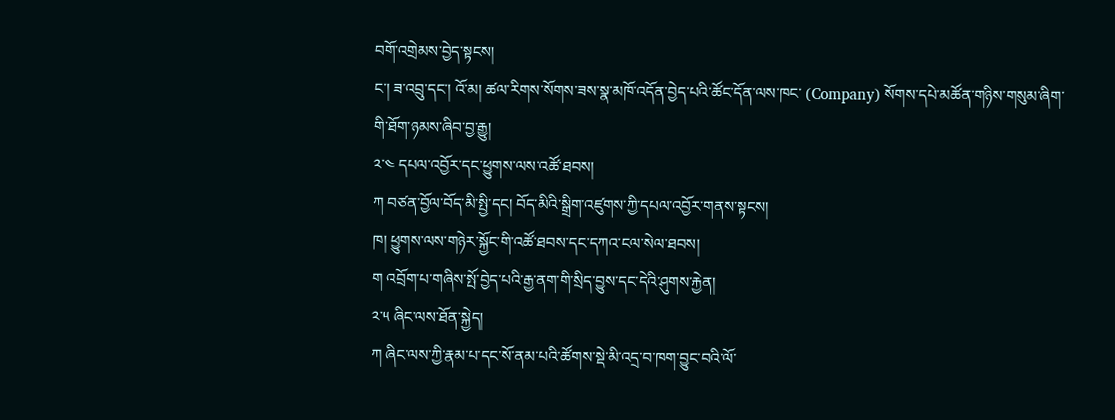བགོ་འགྲེམས་བྱེད་སྟངས།
ང་། ཟ་འབྲུ་དང་། འོ་མ། ཚལ་རིགས་སོགས་ཟས་སྣ་མཁོ་འདོན་བྱེད་པའི་ཚོང་དོན་ལས་ཁང་ (Company) སོགས་དཔེ་མཚོན་གཉིས་གསུམ་ཞིག་གི་ཐོག་ཉམས་ཞིབ་བྱ་རྒྱུ།
༢་༤ དཔལ་འབྱོར་དང་ཕྱུགས་ལས་འཚོ་ཐབས།
ཀ བཙན་བྱོལ་བོད་མི་སྤྱི་དང། བོད་མིའི་སྒྲིག་འཛུགས་ཀྱི་དཔལ་འབྱོར་གནས་སྟངས།
ཁ། ཕྱུགས་ལས་གཉེར་སྐྱོང་གི་འཚོ་ཐབས་དང་དཀའ་ངལ་སེལ་ཐབས།
ག འབྲོག་པ་གཞིས་སྤོ་བྱེད་པའི་རྒྱ་ནག་གི་སྲིད་བྱུས་དང་དེའི་ཤུགས་རྐྱེན།
༢་༥ ཞིང་ལས་ཐོན་སྐྱེད།
ཀ ཞིང་ལས་ཀྱི་རྣམ་པ་དང་སོ་ནམ་པའི་ཚོགས་སྡེ་མི་འདྲ་བ་ཁག་བྱུང་བའི་ལོ་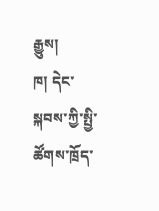རྒྱུས།
ཁ། དེང་སྐབས་ཀྱི་སྤྱི་ཚོགས་ཁྲོད་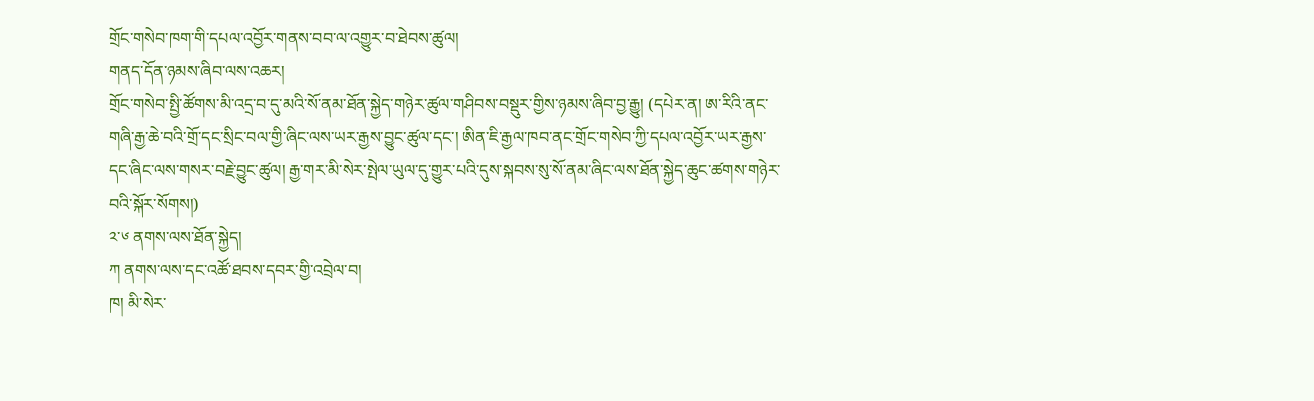གྲོང་གསེབ་ཁག་གི་དཔལ་འབྱོར་གནས་བབ་ལ་འགྱུར་བ་ཐེབས་ཚུལ།
གནད་དོན་ཉམས་ཞིབ་ལས་འཆར།
གྲོང་གསེབ་སྤྱི་ཚོགས་མི་འདྲ་བ་དུ་མའི་སོ་ནམ་ཐོན་སྐྱེད་གཉེར་ཚུལ་གཤིབས་བསྡུར་གྱིས་ཉམས་ཞིབ་བྱ་རྒྱུ། (དཔེར་ན། ཨ་རིའི་ནང་གཞི་རྒྱ་ཆེ་བའི་གྲོ་དང་སྲིང་བལ་གྱི་ཞིང་ལས་ཡར་རྒྱས་བྱུང་ཚུལ་དང་། ཨིན་ཇི་རྒྱལ་ཁབ་ནང་གྲོང་གསེབ་ཀྱི་དཔལ་འབྱོར་ཡར་རྒྱས་དང་ཞིང་ལས་གསར་བརྗེ་བྱུང་ཚུལ། རྒྱ་གར་མི་སེར་སྤེལ་ཡུལ་དུ་གྱུར་པའི་དུས་སྐབས་སུ་སོ་ནམ་ཞིང་ལས་ཐོན་སྐྱེད་ཆུང་ཚགས་གཉེར་བའི་སྐོར་སོགས།)
༢་༦ ནགས་ལས་ཐོན་སྐྱེད།
ཀ ནགས་ལས་དང་འཚོ་ཐབས་དབར་གྱི་འབྲེལ་བ།
ཁ། མི་སེར་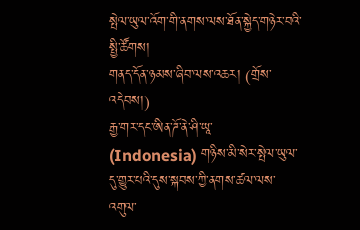སྤེལ་ཡུལ་འོག་གི་ནགས་ལས་ཐོན་སྐྱེད་གཉེར་བའི་སྤྱི་ཚོགས།
གནད་དོན་ཉམས་ཞིབ་ལས་འཆར། (གྲོས་འདེབས།)
རྒྱ་གར་དང་ཨིན་ཌོ་ནེ་ཤི་ཡཱ་ (Indonesia) གཉིས་མི་སེར་སྤེལ་ཡུལ་དུ་གྱུར་པའི་དུས་སྐབས་ཀྱི་ནགས་ཚལ་ལས་འགུལ་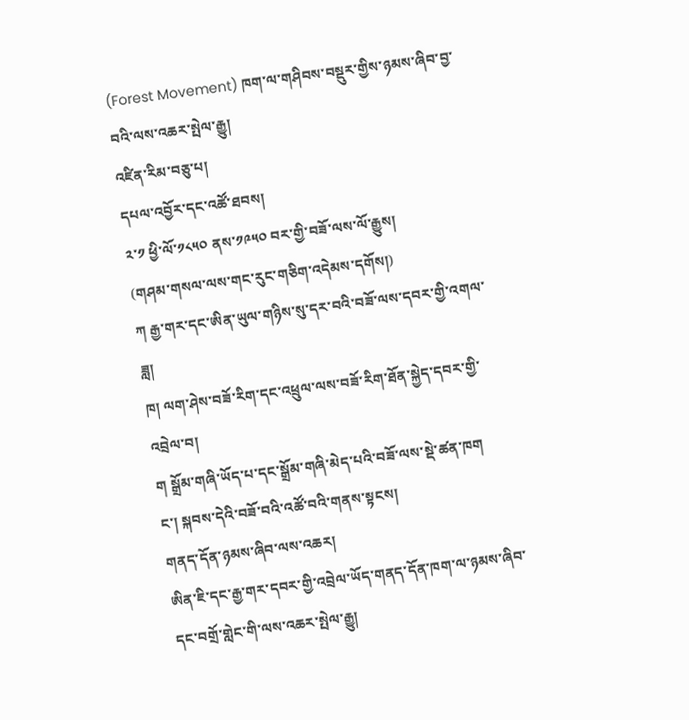(Forest Movement) ཁག་ལ་གཤིབས་བསྡུར་གྱིས་ཉམས་ཞིབ་བྱ་བའི་ལས་འཆར་སྤེལ་རྒྱུ།
འཛིན་རིམ་བཅུ་པ།
དཔལ་འབྱོར་དང་འཚོ་ཐབས།
༢་༡ ཕྱི་ལོ་༡༨༥༠ ནས་༡༩༥༠ བར་གྱི་བཟོ་ལས་ལོ་རྒྱུས།
(གཤམ་གསལ་ལས་གང་རུང་གཅིག་འདེམས་དགོས།)
ཀ རྒྱ་གར་དང་ཨིན་ཡུལ་གཉིས་སུ་དར་བའི་བཟོ་ལས་དབར་གྱི་འགལ་ཟླ།
ཁ། ལག་ཤེས་བཟོ་རིག་དང་འཕྲུལ་ལས་བཟོ་རིག་ཐོན་སྐྱེད་དབར་གྱི་འབྲེལ་བ།
ག སྒྲོམ་གཞི་ཡོད་པ་དང་སྒྲོམ་གཞི་མེད་པའི་བཟོ་ལས་སྡེ་ཚན་ཁག
ང་། སྐབས་དེའི་བཟོ་བའི་འཚོ་བའི་གནས་སྟངས།
གནད་དོན་ཉམས་ཞིབ་ལས་འཆར།
ཨིན་ཇི་དང་རྒྱ་གར་དབར་གྱི་འབྲེལ་ཡོད་གནད་དོན་ཁག་ལ་ཉམས་ཞིབ་དང་བགྲོ་གླེང་གི་ལས་འཆར་སྤེལ་རྒྱུ།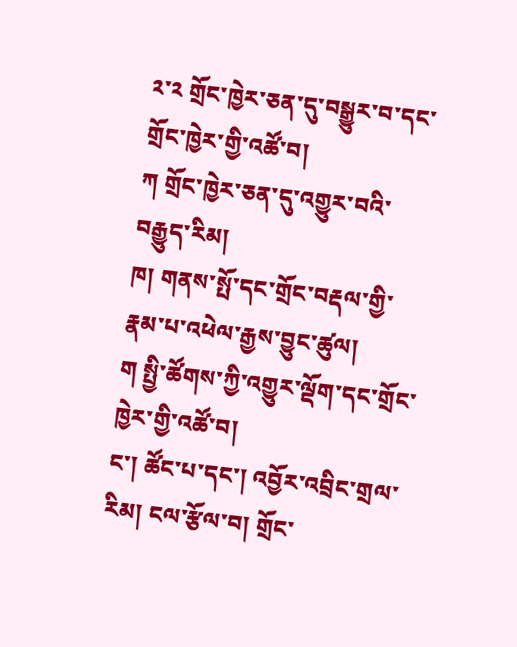༢་༢ གྲོང་ཁྱེར་ཅན་དུ་བསྒྱུར་བ་དང་གྲོང་ཁྱེར་གྱི་འཚོ་བ།
ཀ གྲོང་ཁྱེར་ཅན་དུ་འགྱུར་བའི་བརྒྱུད་རིམ།
ཁ། གནས་སྤོ་དང་གྲོང་བརྡལ་གྱི་རྣམ་པ་འཕེལ་རྒྱས་བྱུང་ཚུལ།
ག སྤྱི་ཚོགས་ཀྱི་འགྱུར་ལྡོག་དང་གྲོང་ཁྱེར་གྱི་འཚོ་བ།
ང་། ཚོང་པ་དང་། འབྱོར་འབྲིང་གྲལ་རིམ། ངལ་རྩོལ་བ། གྲོང་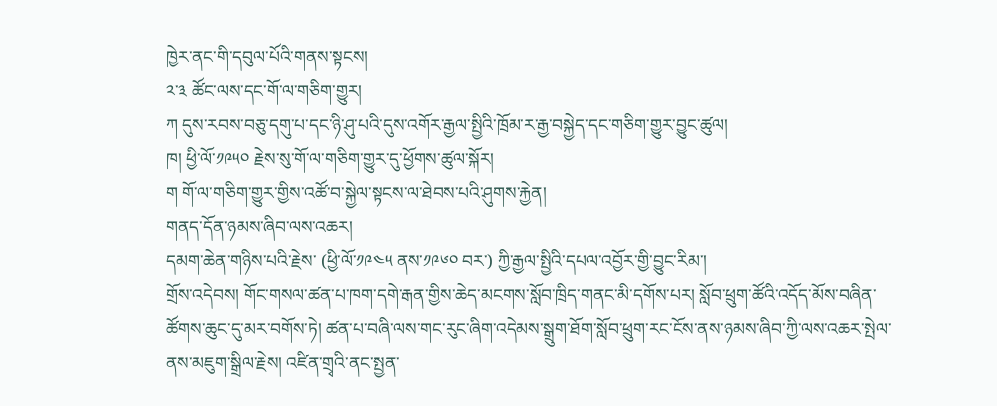ཁྱེར་ནང་གི་དབུལ་པོའི་གནས་སྟངས།
༢་༣ ཚོང་ལས་དང་གོ་ལ་གཅིག་གྱུར།
ཀ དུས་རབས་བཅུ་དགུ་པ་དང་ཉི་ཤུ་པའི་དུས་འགོར་རྒྱལ་སྤྱིའི་ཁྲོམ་ར་རྒྱ་བསྐྱེད་དང་གཅིག་གྱུར་བྱུང་ཚུལ།
ཁ། ཕྱི་ལོ་༡༩༥༠ རྗེས་སུ་གོ་ལ་གཅིག་གྱུར་དུ་ཕྱོགས་ཚུལ་སྐོར།
ག གོ་ལ་གཅིག་གྱུར་གྱིས་འཚོ་བ་སྐྱེལ་སྟངས་ལ་ཐེབས་པའི་ཤུགས་རྐྱེན།
གནད་དོན་ཉམས་ཞིབ་ལས་འཆར།
དམག་ཆེན་གཉིས་པའི་རྗེས་ (ཕྱི་ལོ་༡༩༤༥ ནས་༡༩༦༠ བར་) ཀྱི་རྒྱལ་སྤྱིའི་དཔལ་འབྱོར་གྱི་བྱུང་རིམ་།
གྲོས་འདེབས། གོང་གསལ་ཚན་པ་ཁག་དགེ་རྒན་གྱིས་ཆེད་མངགས་སློབ་ཁྲིད་གནང་མི་དགོས་པར། སློབ་ཕྲུག་ཚོའི་འདོད་མོས་བཞིན་ཚོགས་ཆུང་དུ་མར་བགོས་ཏེ། ཚན་པ་བཞི་ལས་གང་རུང་ཞིག་འདེམས་སྒྲུག་ཐོག་སློབ་ཕྲུག་རང་ངོས་ནས་ཉམས་ཞིབ་ཀྱི་ལས་འཆར་སྤེལ་ནས་མཇུག་སྒྲིལ་རྗེས། འཛིན་གྲྭའི་ནང་སྤྱན་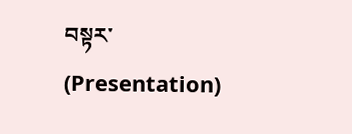བསྟར་ (Presentation)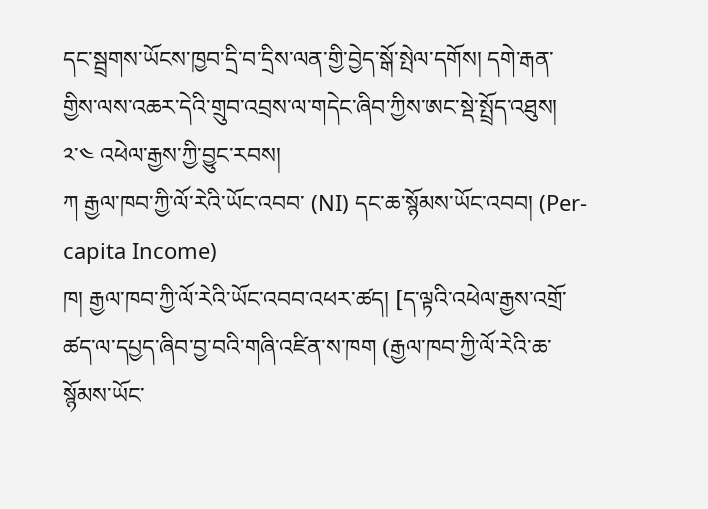དང་སྦྲགས་ཡོངས་ཁྱབ་དྲི་བ་དྲིས་ལན་གྱི་བྱེད་སྒོ་སྤེལ་དགོས། དགེ་རྒན་གྱིས་ལས་འཆར་དེའི་གྲུབ་འབྲས་ལ་གདེང་ཞིབ་ཀྱིས་ཨང་སྡེ་སྤྲོད་འཐུས།
༢་༤ འཕེལ་རྒྱས་ཀྱི་བྱུང་རབས།
ཀ རྒྱལ་ཁབ་ཀྱི་ལོ་རེའི་ཡོང་འབབ་ (NI) དང་ཆ་སྙོམས་ཡོང་འབབ། (Per-capita Income)
ཁ། རྒྱལ་ཁབ་ཀྱི་ལོ་རེའི་ཡོང་འབབ་འཕར་ཚད། [ད་ལྟའི་འཕེལ་རྒྱས་འགྲོ་ཚད་ལ་དཔྱད་ཞིབ་བྱ་བའི་གཞི་འཛིན་ས་ཁག (རྒྱལ་ཁབ་ཀྱི་ལོ་རེའི་ཆ་སྙོམས་ཡོང་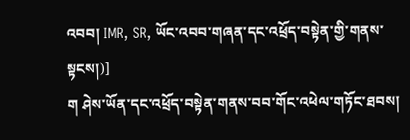འབབ། IMR, SR, ཡོང་འབབ་གཞན་དང་འཕྲོད་བསྟེན་གྱི་གནས་སྟངས།)]
ག ཤེས་ཡོན་དང་འཕྲོད་བསྟེན་གནས་བབ་གོང་འཕེལ་གཏོང་ཐབས།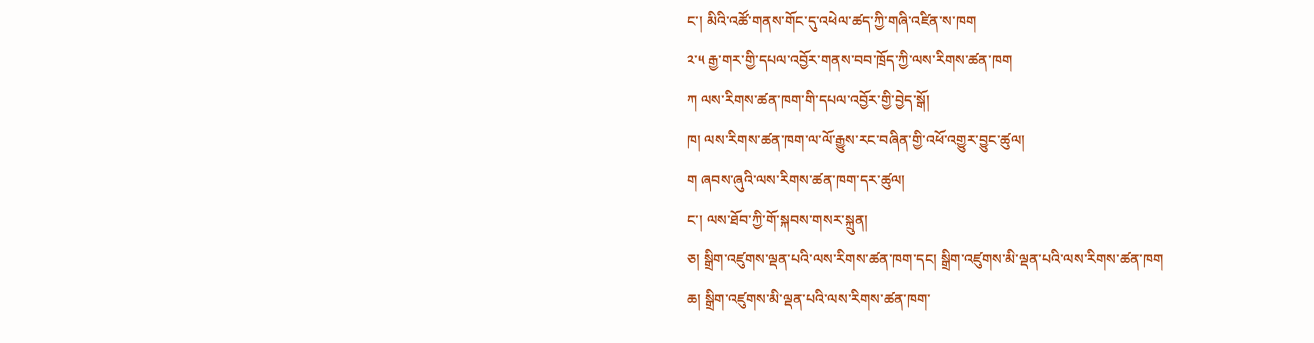ང་། མིའི་འཚོ་གནས་གོང་དུ་འཕེལ་ཚད་ཀྱི་གཞི་འཛིན་ས་ཁག
༢་༥ རྒྱ་གར་གྱི་དཔལ་འབྱོར་གནས་བབ་ཁྲོད་ཀྱི་ལས་རིགས་ཚན་ཁག
ཀ ལས་རིགས་ཚན་ཁག་གི་དཔལ་འབྱོར་གྱི་བྱེད་སྒོ།
ཁ། ལས་རིགས་ཚན་ཁག་ལ་ལོ་རྒྱུས་རང་བཞིན་གྱི་འཕོ་འགྱུར་བྱུང་ཚུལ།
ག ཞབས་ཞུའི་ལས་རིགས་ཚན་ཁག་དར་ཚུལ།
ང་། ལས་ཐོབ་ཀྱི་གོ་སྐབས་གསར་སྐྲུན།
ཅ། སྒྲིག་འཛུགས་ལྡན་པའི་ལས་རིགས་ཚན་ཁག་དང། སྒྲིག་འཛུགས་མི་ལྡན་པའི་ལས་རིགས་ཚན་ཁག
ཆ། སྒྲིག་འཛུགས་མི་ལྡན་པའི་ལས་རིགས་ཚན་ཁག་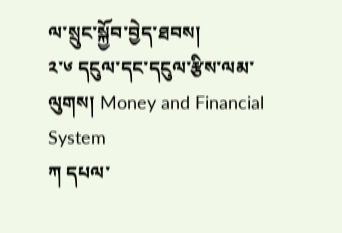ལ་སྲུང་སྐྱོབ་བྱེད་ཐབས།
༢་༦ དངུལ་དང་དངུལ་རྩིས་ལམ་ལུགས། Money and Financial System
ཀ དཔལ་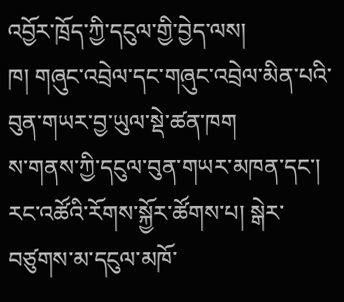འབྱོར་ཁྲོད་ཀྱི་དངུལ་གྱི་བྱེད་ལས།
ཁ། གཞུང་འབྲེལ་དང་གཞུང་འབྲེལ་མིན་པའི་བུན་གཡར་བྱ་ཡུལ་སྡེ་ཚན་ཁག
ས་གནས་ཀྱི་དངུལ་བུན་གཡར་མཁན་དང་། རང་འཚོའི་རོགས་སྐྱོར་ཚོགས་པ། སྒེར་བཙུགས་མ་དངུལ་མཁོ་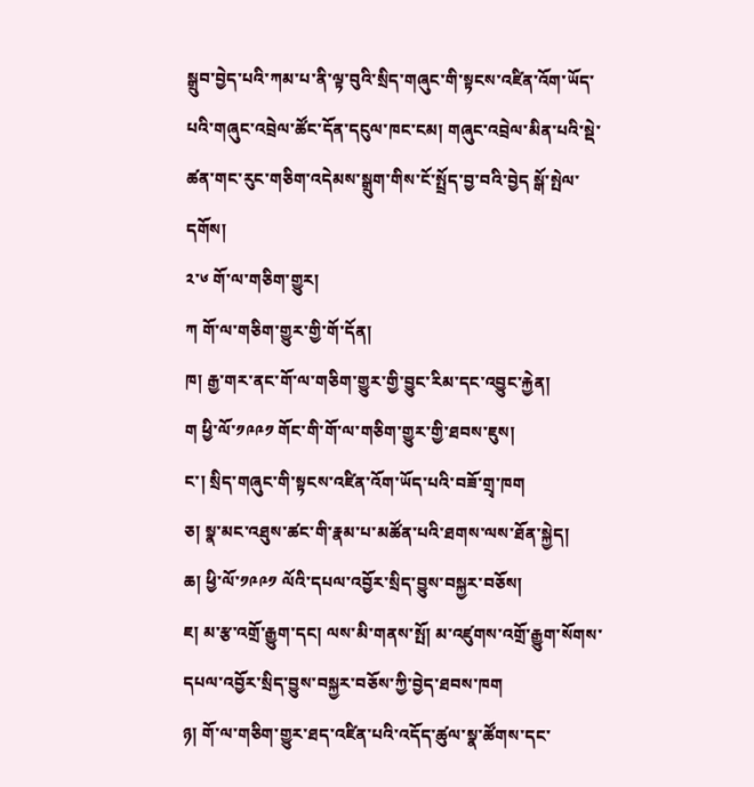སྒྲུབ་བྱེད་པའི་ཀམ་པ་ནི་ལྟ་བུའི་སྲིད་གཞུང་གི་སྟངས་འཛིན་འོག་ཡོད་པའི་གཞུང་འབྲེལ་ཚོང་དོན་དངུལ་ཁང་ངམ། གཞུང་འབྲེལ་མིན་པའི་སྡེ་ཚན་གང་རུང་གཅིག་འདེམས་སྒྲུག་གིས་ངོ་སྤྲོད་བྱ་བའི་བྱེད སྒོ་སྤེལ་དགོས།
༢་༦ གོ་ལ་གཅིག་གྱུར།
ཀ གོ་ལ་གཅིག་གྱུར་གྱི་གོ་དོན།
ཁ། རྒྱ་གར་ནང་གོ་ལ་གཅིག་གྱུར་གྱི་བྱུང་རིམ་དང་འབྱུང་རྐྱེན།
ག ཕྱི་ལོ་༡༩༩༡ གོང་གི་གོ་ལ་གཅིག་གྱུར་གྱི་ཐབས་ཇུས།
ང་། སྲིད་གཞུང་གི་སྟངས་འཛིན་འོག་ཡོད་པའི་བཟོ་གྲྭ་ཁག
ཅ། སྣ་མང་འཐུས་ཚང་གི་རྣམ་པ་མཚོན་པའི་ཐགས་ལས་ཐོན་སྐྱེད།
ཆ། ཕྱི་ལོ་༡༩༩༡ ལོའི་དཔལ་འབྱོར་སྲིད་བྱུས་བསྐྱར་བཅོས།
ཇ། མ་རྩ་འགྲོ་རྒྱུག་དང། ལས་མི་གནས་སྤོ། མ་འཛུགས་འགྲོ་རྒྱུག་སོགས་དཔལ་འབྱོར་སྲིད་བྱུས་བསྐྱར་བཅོས་ཀྱི་བྱེད་ཐབས་ཁག
ཉ། གོ་ལ་གཅིག་གྱུར་ཐད་འཛིན་པའི་འདོད་ཚུལ་སྣ་ཚོགས་དང་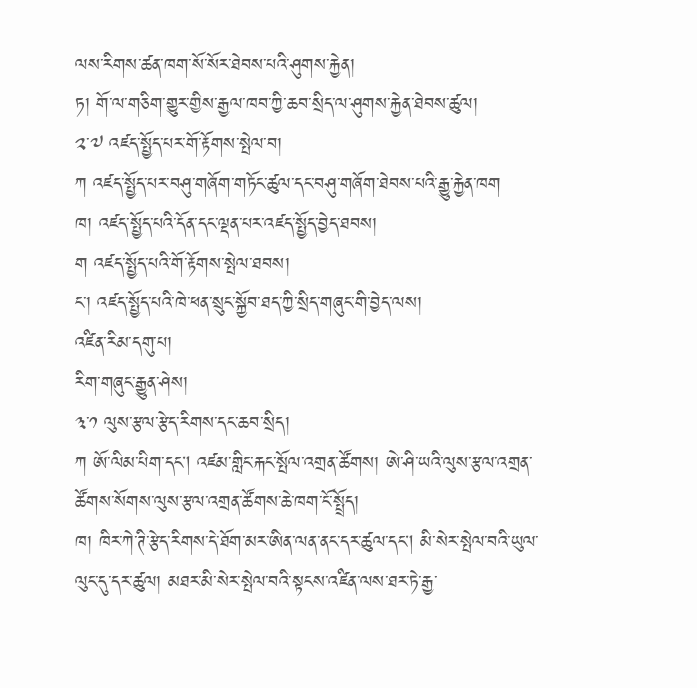ལས་རིགས་ཚན་ཁག་སོ་སོར་ཐེབས་པའི་ཤུགས་རྐྱེན།
ཏ། གོ་ལ་གཅིག་གྱུར་གྱིས་རྒྱལ་ཁབ་ཀྱི་ཆབ་སྲིད་ལ་ཤུགས་རྐྱེན་ཐེབས་ཚུལ།
༢་༧ འཛད་སྤྱོད་པར་གོ་རྟོགས་སྤེལ་བ།
ཀ འཛད་སྤྱོད་པར་བཤུ་གཞོག་གཏོང་ཚུལ་དང་བཤུ་གཞོག་ཐེབས་པའི་རྒྱུ་རྐྱེན་ཁག
ཁ། འཛད་སྤྱོད་པའི་དོན་དང་ལྡན་པར་འཛད་སྤྱོད་བྱེད་ཐབས།
ག འཛད་སྤྱོད་པའི་གོ་རྟོགས་སྤེལ་ཐབས།
ང་། འཛད་སྤྱོད་པའི་ཁེ་ཕན་སྲུང་སྐྱོབ་ཐད་ཀྱི་སྲིད་གཞུང་གི་བྱེད་ལས།
འཛིན་རིམ་དགུ་པ།
རིག་གཞུང་རྒྱུན་ཤེས།
༣་༡ ལུས་རྩལ་རྩེད་རིགས་དང་ཆབ་སྲིད།
ཀ ཨོ་ལིམ་པིག་དང། འཛམ་གླིང་རྐང་སྤོལ་འགྲན་ཚོགས། ཨེ་ཤི་ཡའི་ལུས་རྩལ་འགྲན་ཚོགས་སོགས་ལུས་རྩལ་འགྲན་ཚོགས་ཆེ་ཁག་ངོ་སྤྲོད།
ཁ། ཁིར་ཀེ་ཊི་རྩེད་རིགས་དེ་ཐོག་མར་ཨིན་ལན་ནང་དར་ཚུལ་དང། མི་སེར་སྤེལ་བའི་ཡུལ་ལུང་དུ་དར་ཚུལ། མཐར་མི་སེར་སྤེལ་བའི་སྟངས་འཛིན་ལས་ཐར་ཏེ་རྒྱ་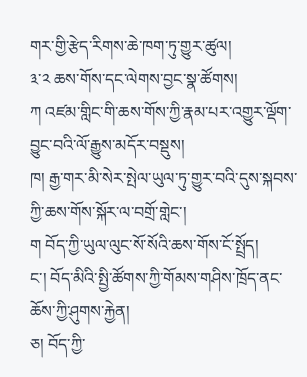གར་གྱི་རྩེད་རིགས་ཆེ་ཁག་ཏུ་གྱུར་ཚུལ།
༣་༢ ཆས་གོས་དང་ལེགས་བྱང་སྣ་ཚོགས།
ཀ འཛམ་གླིང་གི་ཆས་གོས་ཀྱི་རྣམ་པར་འགྱུར་ལྡོག་བྱུང་བའི་ལོ་རྒྱུས་མདོར་བསྡུས།
ཁ། རྒྱ་གར་མི་སེར་སྤེལ་ཡུལ་ཏུ་གྱུར་བའི་དུས་སྐབས་ཀྱི་ཆས་གོས་སྐོར་ལ་བགྲོ་གླེང་།
ག བོད་ཀྱི་ཡུལ་ལུང་སོ་སོའི་ཆས་གོས་ངོ་སྤྲོད།
ང་། བོད་མིའི་སྤྱི་ཚོགས་ཀྱི་གོམས་གཤིས་ཁྲོད་ནང་ཆོས་ཀྱི་ཤུགས་རྐྱེན།
ཅ། བོད་ཀྱི་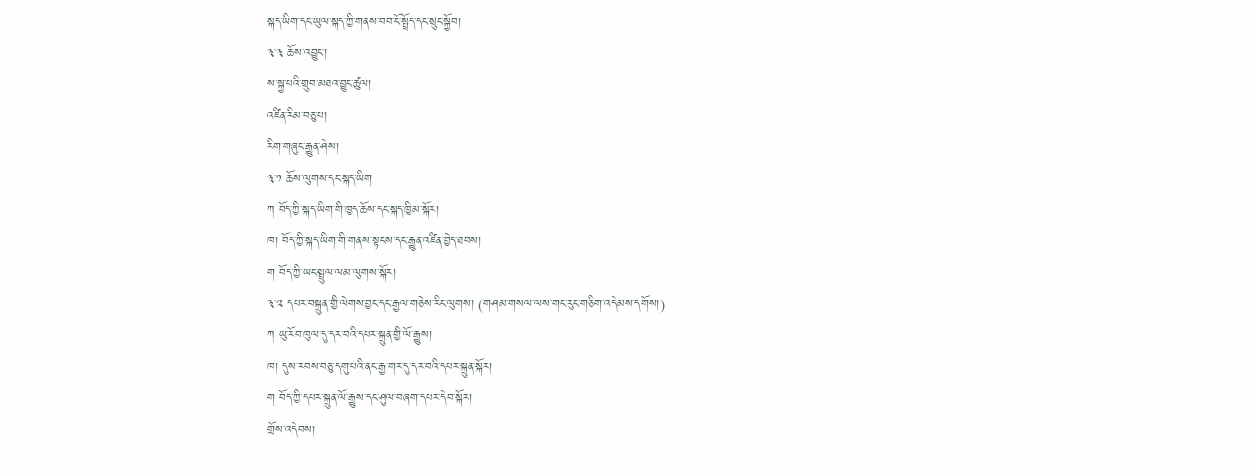སྐད་ཡིག་དང་ཡུལ་སྐད་ཀྱི་གནས་བབ་ངོ་སྤྲོད་དང་སྲུང་སྐྱོབ།
༣་༣ ཆོས་འབྱུང་།
ས་སྐྱ་པའི་གྲུབ་མཐའ་བྱུང་ཚུལ།
འཛིན་རིམ་བཅུ་པ།
རིག་གཞུང་རྒྱུན་ཤེས།
༣་༡ ཆོས་ལུགས་དང་སྐད་ཡིག
ཀ བོད་ཀྱི་སྐད་ཡིག་གི་ཁྱད་ཆོས་དང་སྐད་ཁྱིམ་སྐོར།
ཁ། བོད་ཀྱི་སྐད་ཡིག་གི་གནས་སྟངས་དང་རྒྱུན་འཛིན་བྱེད་ཐབས།
ག བོད་ཀྱི་ཡང་སྤྲུལ་ལམ་ལུགས་སྐོར།
༣་༢ དཔར་བསྐྲུན་གྱི་ལེགས་བྱང་དང་རྒྱལ་གཅེས་རིང་ལུགས། (གཤམ་གསལ་ལས་གང་རུང་གཅིག་འདེམས་དགོས།)
ཀ ཡུ་རོབ་ཁུལ་དུ་དར་བའི་དཔར་སྐྲུན་གྱི་ལོ་རྒྱུས།
ཁ། དུས་རབས་བཅུ་དགུ་པའི་ནང་རྒྱ་གར་དུ་དར་བའི་དཔར་སྐྲུན་སྐོར།
ག བོད་ཀྱི་དཔར་སྐྲུན་ལོ་རྒྱུས་དང་ཤུལ་བཞག་དཔར་དེབ་སྐོར།
གྲོས་འདེབས།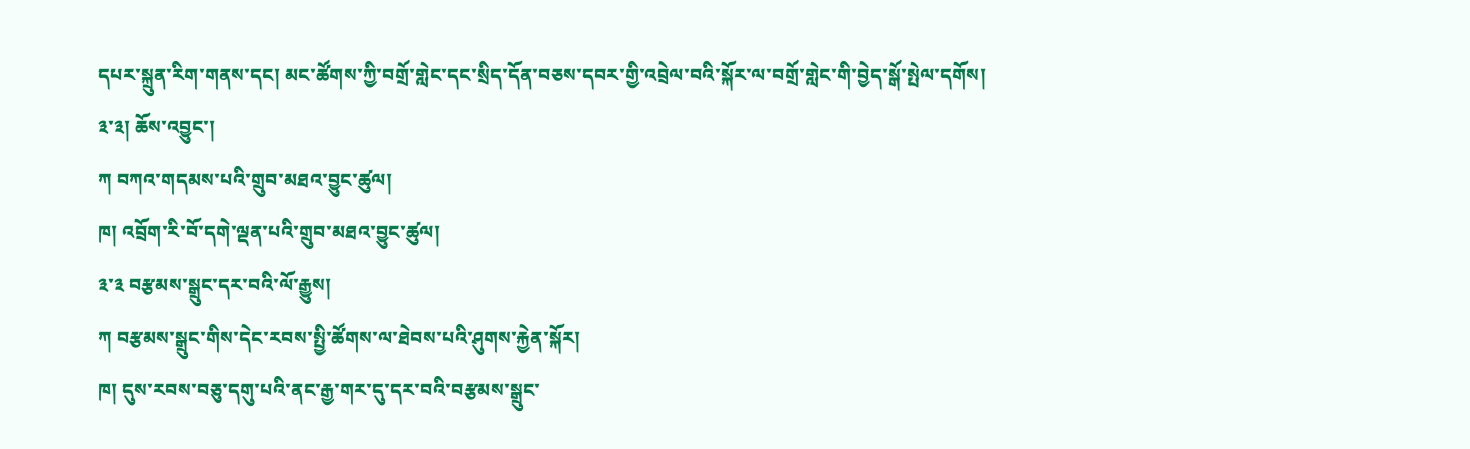དཔར་སྐྲུན་རིག་གནས་དང། མང་ཚོགས་ཀྱི་བགྲོ་གླེང་དང་སྲིད་དོན་བཅས་དབར་གྱི་འབྲེལ་བའི་སྐོར་ལ་བགྲོ་གླེང་གི་བྱེད་སྒོ་སྤེལ་དགོས།
༣་༣། ཆོས་འབྱུང་།
ཀ བཀའ་གདམས་པའི་གྲུབ་མཐའ་བྱུང་ཚུལ།
ཁ། འབྲོག་རི་བོ་དགེ་ལྡན་པའི་གྲུབ་མཐའ་བྱུང་ཚུལ།
༣་༣ བརྩམས་སྒྲུང་དར་བའི་ལོ་རྒྱུས།
ཀ བརྩམས་སྒྲུང་གིས་དེང་རབས་སྤྱི་ཚོགས་ལ་ཐེབས་པའི་ཤུགས་རྐྱེན་སྐོར།
ཁ། དུས་རབས་བཅུ་དགུ་པའི་ནང་རྒྱ་གར་དུ་དར་བའི་བརྩམས་སྒྲུང་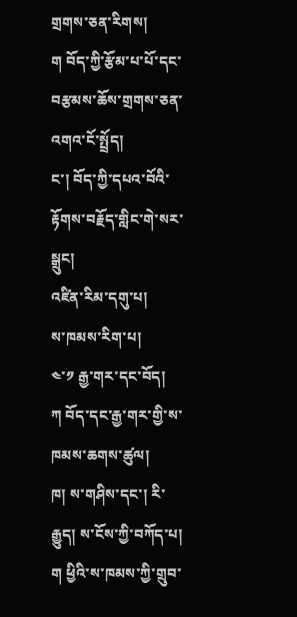གྲགས་ཅན་རིགས།
ག བོད་ཀྱི་རྩོམ་པ་པོ་དང་བརྩམས་ཆོས་གྲགས་ཅན་འགའ་ངོ་སྤྲོད།
ང་། བོད་ཀྱི་དཔའ་བོའི་རྟོགས་བརྗོད་གླིང་གེ་སར་སྒྲུང།
འཛིན་རིམ་དགུ་པ།
ས་ཁམས་རིག་པ།
༤་༡ རྒྱ་གར་དང་བོད།
ཀ བོད་དང་རྒྱ་གར་གྱི་ས་ཁམས་ཆགས་ཚུལ།
ཁ། ས་གཤིས་དང་། རི་རྒྱུད། ས་ངོས་ཀྱི་བཀོད་པ།
ག ཕྱིའི་ས་ཁམས་ཀྱི་གྲུབ་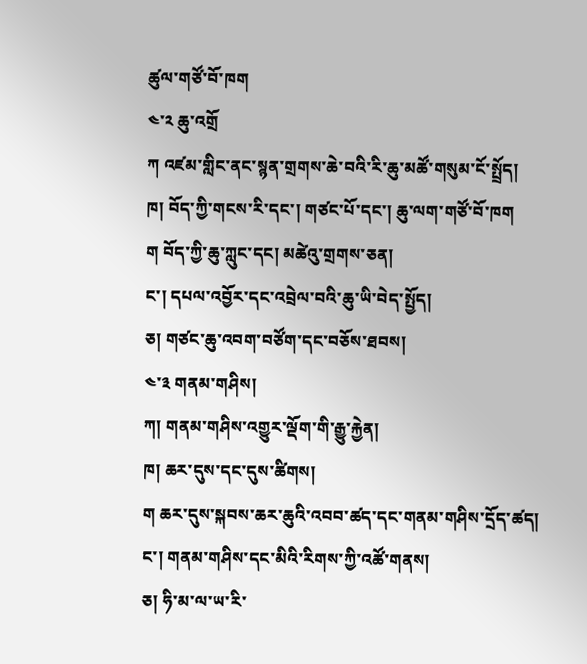ཚུལ་གཙོ་བོ་ཁག
༤་༢ ཆུ་འགྲོ
ཀ འཛམ་གླིང་ནང་སྙན་གྲགས་ཆེ་བའི་རི་ཆུ་མཚོ་གསུམ་ངོ་སྤྲོད།
ཁ། བོད་ཀྱི་གངས་རི་དང་། གཙང་པོ་དང་། ཆུ་ལག་གཙོ་བོ་ཁག
ག བོད་ཀྱི་ཆུ་ཀླུང་དང། མཚེའུ་གྲགས་ཅན།
ང་། དཔལ་འབྱོར་དང་འབྲེལ་བའི་ཆུ་ཡི་བེད་སྤྱོད།
ཅ། གཙང་ཆུ་འབག་བཙོག་དང་བཅོས་ཐབས།
༤་༣ གནམ་གཤིས།
ཀ། གནམ་གཤིས་འགྱུར་ལྡོག་གི་རྒྱུ་རྐྱེན།
ཁ། ཆར་དུས་དང་དུས་ཚིགས།
ག ཆར་དུས་སྐབས་ཆར་ཆུའི་འབབ་ཚད་དང་གནམ་གཤིས་དྲོད་ཚད།
ང་། གནམ་གཤིས་དང་མིའི་རིགས་ཀྱི་འཚོ་གནས།
ཅ། ཧི་མ་ལ་ཡ་རི་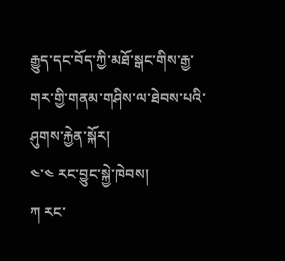རྒྱུད་དང་བོད་ཀྱི་མཐོ་སྒང་གིས་རྒྱ་གར་གྱི་གནམ་གཤིས་ལ་ཐེབས་པའི་ཤུགས་རྐྱེན་སྐོར།
༤་༤ རང་བྱུང་སྐྱེ་ཁེབས།
ཀ རང་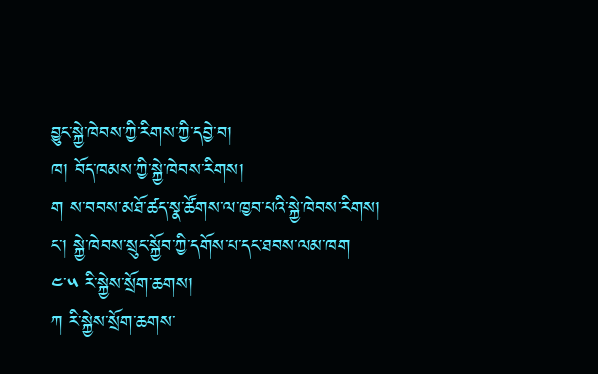བྱུང་སྐྱེ་ཁེབས་ཀྱི་རིགས་ཀྱི་དབྱེ་བ།
ཁ། བོད་ཁམས་ཀྱི་སྐྱེ་ཁེབས་རིགས།
ག ས་བབས་མཐོ་ཚད་སྣ་ཚོགས་ལ་ཁྱབ་པའི་སྐྱེ་ཁེབས་རིགས།
ང་། སྐྱེ་ཁེབས་སྲུང་སྐྱོབ་ཀྱི་དགོས་པ་དང་ཐབས་ལམ་ཁག
༤་༥ རི་སྐྱེས་སྲོག་ཆགས།
ཀ རི་སྐྱེས་སྲོག་ཆགས་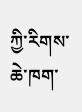ཀྱི་རིགས་ཆེ་ཁག་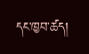དང་ཁྱབ་ཚད།